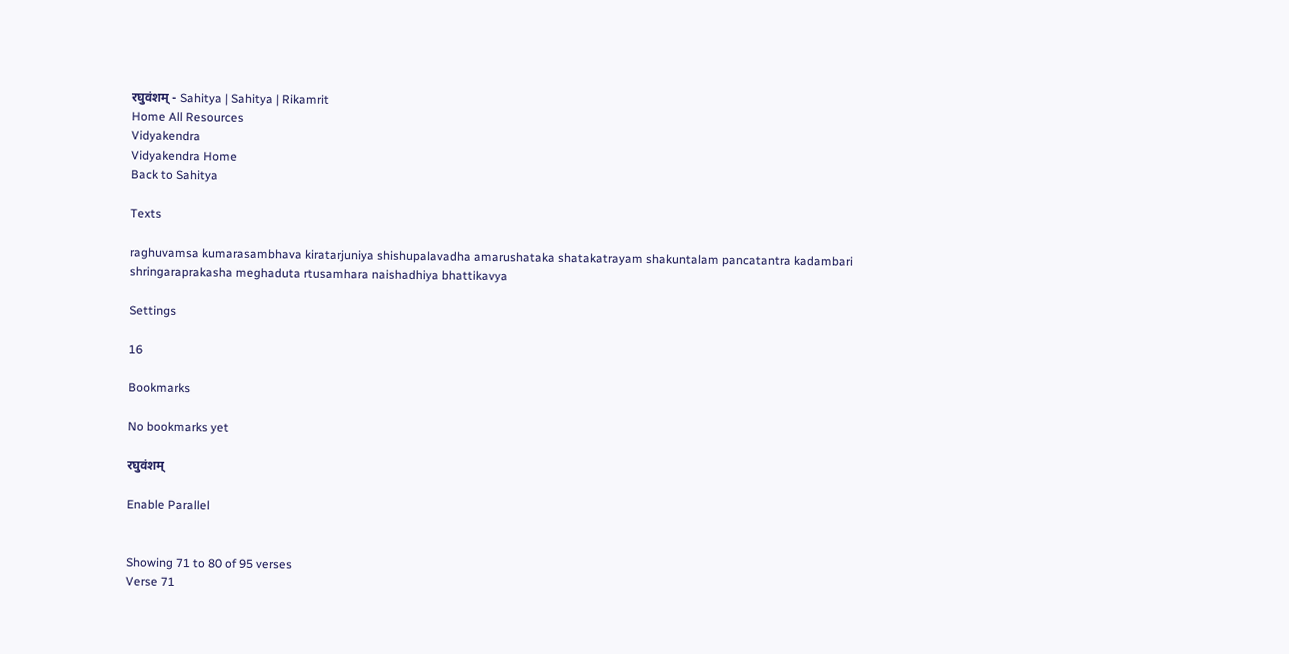रघुवंशम् - Sahitya | Sahitya | Rikamrit
Home All Resources
Vidyakendra
Vidyakendra Home
Back to Sahitya

Texts

raghuvamsa kumarasambhava kiratarjuniya shishupalavadha amarushataka shatakatrayam shakuntalam pancatantra kadambari shringaraprakasha meghaduta rtusamhara naishadhiya bhattikavya

Settings

16

Bookmarks

No bookmarks yet

रघुवंशम्

Enable Parallel


Showing 71 to 80 of 95 verses
Verse 71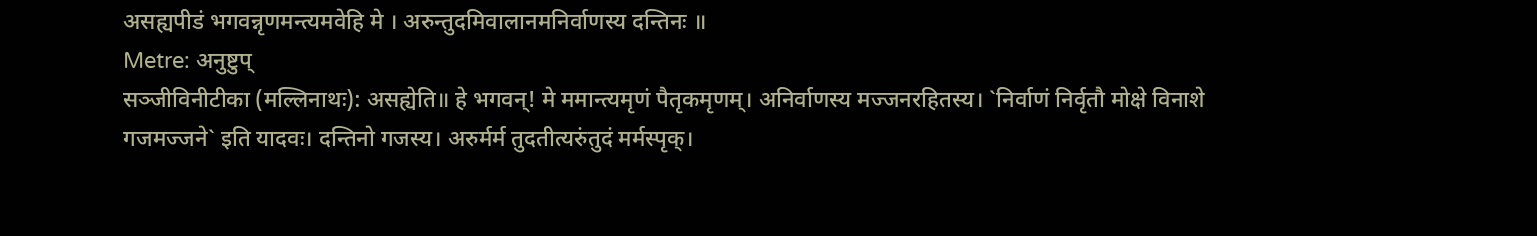असह्यपीडं भगवन्नृणमन्त्यमवेहि मे । अरुन्तुदमिवालानमनिर्वाणस्य दन्तिनः ॥
Metre: अनुष्टुप्
सञ्जीविनीटीका (मल्लिनाथः): असह्येति॥ हे भगवन्! मे ममान्त्यमृणं पैतृकमृणम्। अनिर्वाणस्य मज्जनरहितस्य। `निर्वाणं निर्वृतौ मोक्षे विनाशे गजमज्जने` इति यादवः। दन्तिनो गजस्य। अरुर्मर्म तुदतीत्यरुंतुदं मर्मस्पृक्।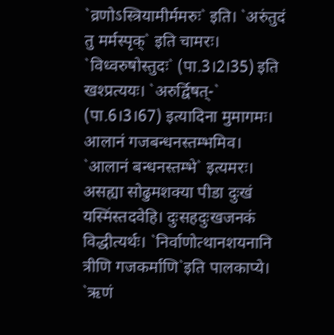`व्रणोऽस्त्रियामीर्ममरुः` इति। `अरुंतुदं तु मर्मस्पृक्` इति चामरः। `विध्वरुषोस्तुदः` (पा.3।2।35) इति खश्प्रत्ययः। `अरुर्द्विषत्-` (पा.6।3।67) इत्यादिना मुमागमः। आलानं गजबन्धनस्तम्भमिव। `आलानं बन्धनस्तम्भे` इत्यमरः। असह्या सोढुमशक्या पीडा दुःखं यस्मिंस्तदवेहि। दुःसहदुःखजनकं विद्धीत्यर्थः। `निर्वाणोत्थानशयनानि त्रीणि गजकर्माणि`इति पालकाप्ये। `ऋणं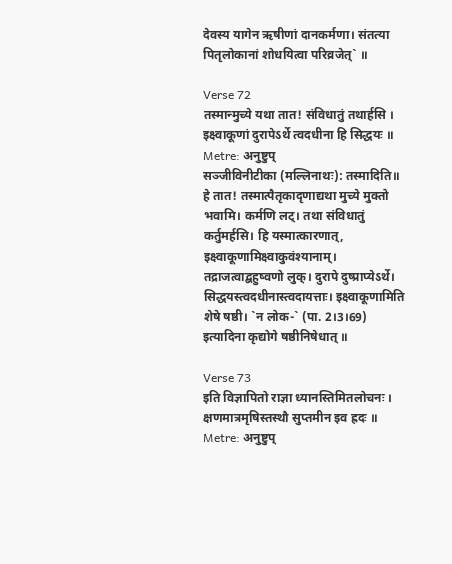देवस्य यागेन ऋषीणां दानकर्मणा। संतत्या पितृलोकानां शोधयित्वा परिव्रजेत्` ॥

Verse 72
तस्मान्मुच्ये यथा तात! संविधातुं तथार्हसि । इक्ष्वाकूणां दुरापेऽर्थे त्वदधीना हि सिद्धयः ॥
Metre: अनुष्टुप्
सञ्जीविनीटीका (मल्लिनाथः): तस्मादिति॥ हे तात! तस्मात्पैतृकादृणाद्यथा मुच्ये मुक्तो भवामि। कर्मणि लट्। तथा संविधातुं कर्तुमर्हसि। हि यस्मात्कारणात्, इक्ष्वाकूणामिक्ष्वाकुवंश्यानाम्। तद्राजत्वाद्बहुष्वणो लुक्। दुरापे दुष्प्राप्येऽर्थे। सिद्धयस्त्वदधीनास्त्वदायत्ताः। इक्ष्वाकूणामिति शेषे षष्ठी। `न लोक-` (पा. 2।3।69) इत्यादिना कृद्योगे षष्ठीनिषेधात् ॥

Verse 73
इति विज्ञापितो राज्ञा ध्यानस्तिमितलोचनः । क्षणमात्रमृषिस्तस्थौ सुप्तमीन इव ह्रदः ॥
Metre: अनुष्टुप्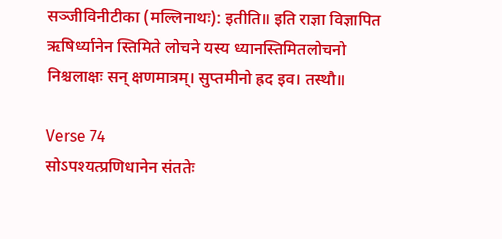सञ्जीविनीटीका (मल्लिनाथः): इतीति॥ इति राज्ञा विज्ञापित ऋषिर्ध्यानेन स्तिमिते लोचने यस्य ध्यानस्तिमितलोचनो निश्चलाक्षः सन् क्षणमात्रम्। सुप्तमीनो ह्रद इव। तस्थौ॥

Verse 74
सोऽपश्यत्प्रणिधानेन संततेः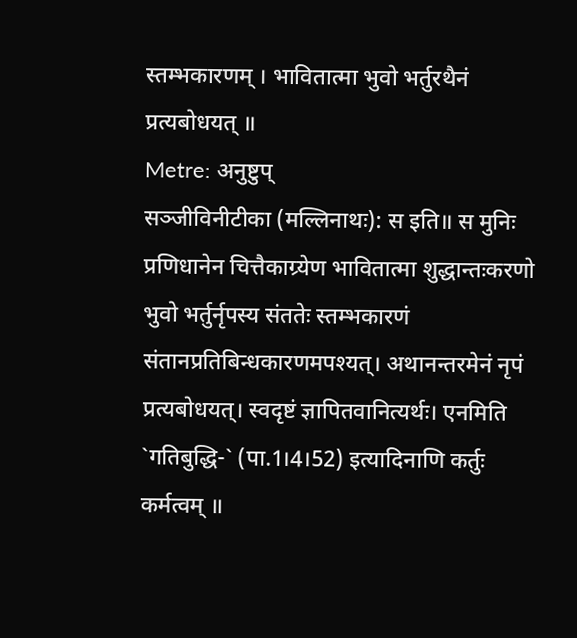स्तम्भकारणम् । भावितात्मा भुवो भर्तुरथैनं प्रत्यबोधयत् ॥
Metre: अनुष्टुप्
सञ्जीविनीटीका (मल्लिनाथः): स इति॥ स मुनिः प्रणिधानेन चित्तैकाग्र्येण भावितात्मा शुद्धान्तःकरणो भुवो भर्तुर्नृपस्य संततेः स्तम्भकारणं संतानप्रतिबिन्धकारणमपश्यत्। अथानन्तरमेनं नृपं प्रत्यबोधयत्। स्वदृष्टं ज्ञापितवानित्यर्थः। एनमिति `गतिबुद्धि-` (पा.1।4।52) इत्यादिनाणि कर्तुः कर्मत्वम् ॥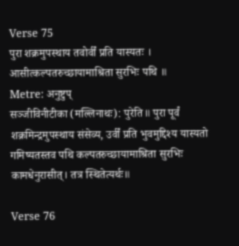Verse 75
पुरा शक्रमुपस्थाय तवोर्वीं प्रति यास्यतः । आसीत्कल्पतरुच्छायामाश्रिता सुरभिः पथि ॥
Metre: अनुष्टुप्
सञ्जीविनीटीका (मल्लिनाथः): पुरेति॥ पुरा पूर्वं शक्रमिन्द्रमुपस्थाय संसेव्य, उर्वीं प्रति भुवमुद्दिश्य यास्यतो गमिष्यतस्तव पथि कल्पतरुच्छायामाश्रिता सुरभिः कामधेनुरासीत्। तत्र स्थितेत्यर्थः॥

Verse 76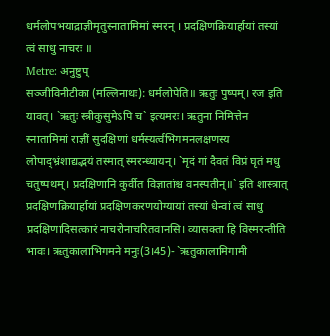धर्मलोपभयाद्राज्ञीमृतुस्नातामिमां स्मरन् । प्रदक्षिणक्रियार्हायां तस्यां त्वं साधु नाचरः ॥
Metre: अनुष्टुप्
सञ्जीविनीटीका (मल्लिनाथः): धर्मलोपेति॥ ऋतुः पुष्पम्। रज इति यावत्। `ऋतुः स्त्रीकुसुमेऽपि च` इत्यमरः। ऋतुना निमित्तेन स्नातामिमां राज्ञीं सुदक्षिणां धर्मस्यर्त्वभिगमनलक्षणस्य लोपाद्भ्रंशाद्यद्भयं तस्मात् स्मरन्ध्यायन्। `मृदं गां दैवतं विप्रं घृतं मधु चतुष्पथम्। प्रदक्षिणानि कुर्वीत विज्ञातांश्च वनस्पतीन्॥` इति शास्त्रात् प्रदक्षिणक्रियार्हायां प्रदक्षिणकरणयोग्यायां तस्यां धेन्वां त्वं साधु प्रदक्षिणादिसत्कारं नाचरोनाचरितवानसि। व्यासक्ता हि विस्मरन्तीति भावः। ऋतुकालाभिगमने मनुः(3।45)- `ऋतुकालामिगामी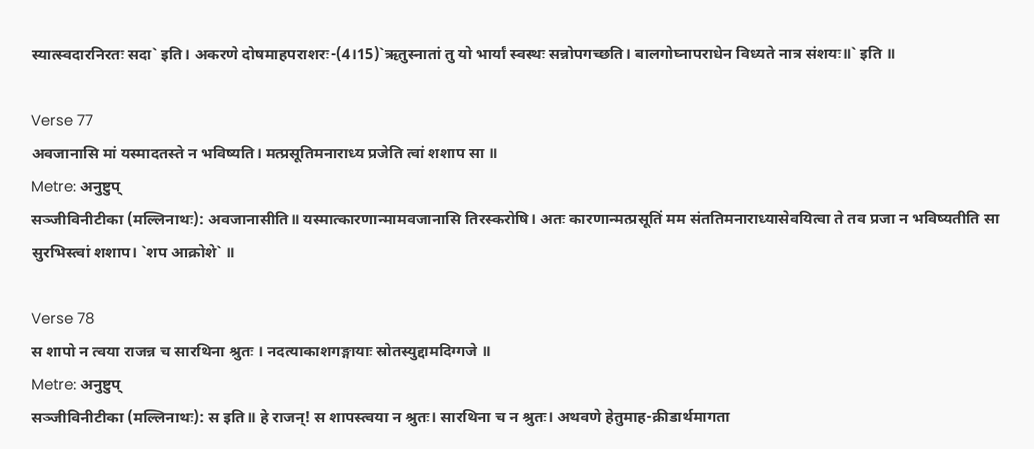स्यात्स्वदारनिरतः सदा` इति। अकरणे दोषमाहपराशरः-(4।15)`ऋतुस्नातां तु यो भार्यां स्वस्थः सन्नोपगच्छति। बालगोघ्नापराधेन विध्यते नात्र संशयः॥` इति ॥

Verse 77
अवजानासि मां यस्मादतस्ते न भविष्यति। मत्प्रसूतिमनाराध्य प्रजेति त्वां शशाप सा ॥
Metre: अनुष्टुप्
सञ्जीविनीटीका (मल्लिनाथः): अवजानासीति॥ यस्मात्कारणान्मामवजानासि तिरस्करोषि। अतः कारणान्मत्प्रसूतिं मम संततिमनाराध्यासेवयित्वा ते तव प्रजा न भविष्यतीति सा सुरभिस्त्वां शशाप। `शप आक्रोशे` ॥

Verse 78
स शापो न त्वया राजन्न च सारथिना श्रुतः । नदत्याकाशगङ्गायाः स्रोतस्युद्दामदिग्गजे ॥
Metre: अनुष्टुप्
सञ्जीविनीटीका (मल्लिनाथः): स इति॥ हे राजन्! स शापस्त्वया न श्रुतः। सारथिना च न श्रुतः। अथवणे हेतुमाह-क्रीडार्थमागता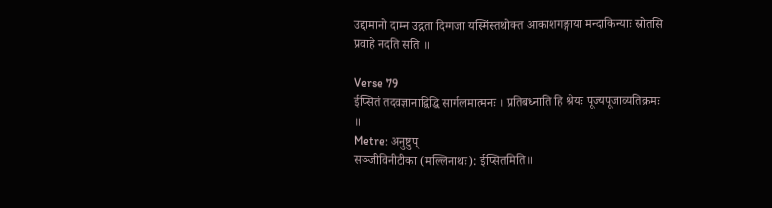उद्दामानो दाम्न उद्गता दिग्गजा यस्मिंस्तथोक्त आकाशगङ्गाया मन्दाकिन्याः स्रोतसि प्रवाहे नदति सति ॥

Verse 79
ईप्सितं तदवज्ञानाद्विद्धि सार्गलमात्मनः । प्रतिबध्नाति हि श्रेयः पूज्यपूजाव्यतिक्रमः ॥
Metre: अनुष्टुप्
सञ्जीविनीटीका (मल्लिनाथः): ईप्सितमिति॥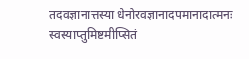तदवज्ञानात्तस्या धेनोरवज्ञानादपमानादात्मनः स्वस्याप्तुमिष्टमीप्सितं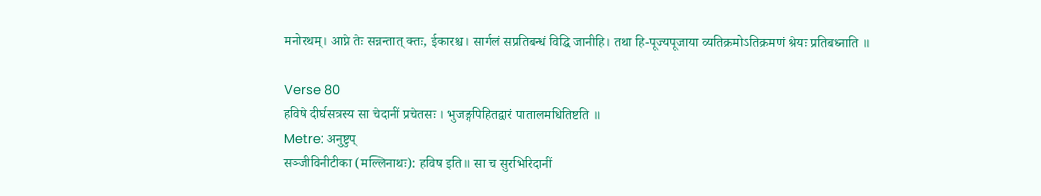मनोरथम्। आप्ने तेः सन्नन्तात् क्तः, ईकारश्च। सार्गलं सप्रतिबन्धं विद्धि जानीहि। तथा हि-पूज्यपूजाया व्यतिक्रमोऽतिक्रमणं श्रेयः प्रतिबध्नाति ॥

Verse 80
हविषे दीर्घसत्रस्य सा चेदानीं प्रचेतसः । भुजङ्गपिहितद्वारं पातालमधितिष्टति ॥
Metre: अनुष्टुप्
सञ्जीविनीटीका (मल्लिनाथः): हविष इति॥ सा च सुरभिरिदानीं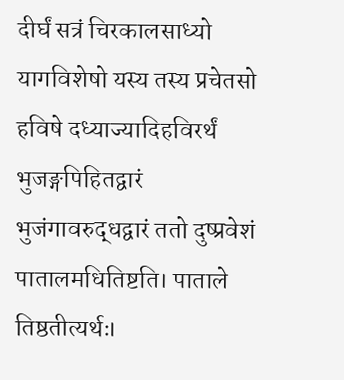दीर्घं सत्रं चिरकालसाध्यो यागविशेषो यस्य तस्य प्रचेतसो हविषे दध्याज्यादिहविरर्थं भुजङ्गपिहितद्वारं भुजंगावरुद्धद्वारं ततो दुष्प्रवेशं पातालमधितिष्टति। पाताले तिष्ठतीत्यर्थः।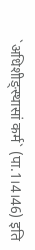`अधिशीङ्स्थासां कर्म` (पा.1।4।46) इति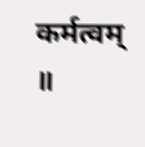कर्मत्वम् ॥